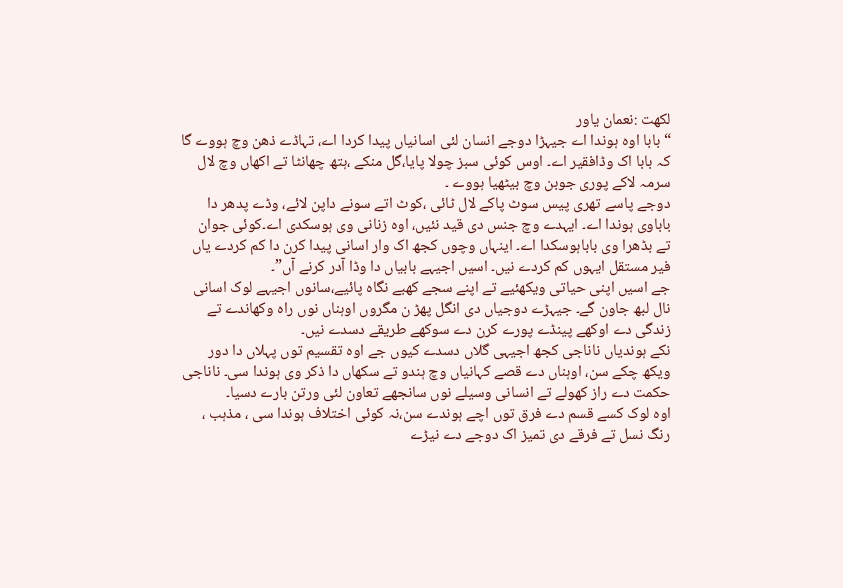لکھت :نعمان یاور
“بابا اوہ ہوندا اے جیہڑا دوجے انسان لئی اسانیاں پیدا کردا اے، تہاڈے ذھن وچ ہووے گا کہ بابا اک وڈافقیر اے۔ اوس کوئی سبز چولا پایا،گل منکے ،ہتھ چھانٹا تے اکھاں وچ لال سرمہ لاکے پوری جوبن وچ بیٹھیا ہووے ۔
دوجے پاسے تھری پیس سوٹ پاکے لال ٹائی ،کوٹ اتے سونے داپن لائے، وڈے پدھر دا باباوی ہوندا اے۔ ایہدے وچ جنس دی قید نئیں، اوہ زنانی وی ہوسکدی اے۔کوئی جوان تے بڈھرا وی باباہوسکدا اے۔ اینہاں وچوں کجھ اک وار اسانی پیدا کرن دا کم کردے یاں فیر مستقل ایہوں کم کردے نیں۔ اسیں اجیہے بابیاں دا وڈا آدر کرنے آں”۔
جے اسیں اپنی حیاتی ویکھئیے تے اپنے سجے کھبے نگاہ پائیے،سانوں اجیہے لوک اسانی نال لبھ جاون گے۔ جیہڑے دوجیاں دی انگل پھڑ ن مگروں اوہناں نوں راہ وکھاندے تے زندگی دے اوکھے پینڈے پورے کرن دے سوکھے طریقے دسدے نیں۔
نکے ہوندیاں ناناجی کجھ اجیہی گلاں دسدے کیوں جے اوہ تقسیم توں پہلاں دا دور ویکھ چکے سن، اوہناں دے قصے کہانیاں وچ ہندو تے سکھاں دا ذکر وی ہوندا سی۔ ناناجی حکمت دے راز کھولے تے انسانی وسیلے نوں سانجھے تعاون لئی ورتن بارے دسیا۔
اوہ لوک کسے قسم دے فرق توں اچے ہوندے سن،نہ کوئی اختلاف ہوندا سی ، مذہب ، رنگ نسل تے فرقے دی تمیز اک دوجے دے نیڑے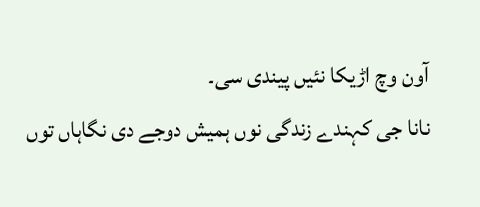آون وچ اڑیکا نئیں پیندی سی۔
نانا جی کہندے زندگی نوں ہمیش دوجے دی نگاہاں توں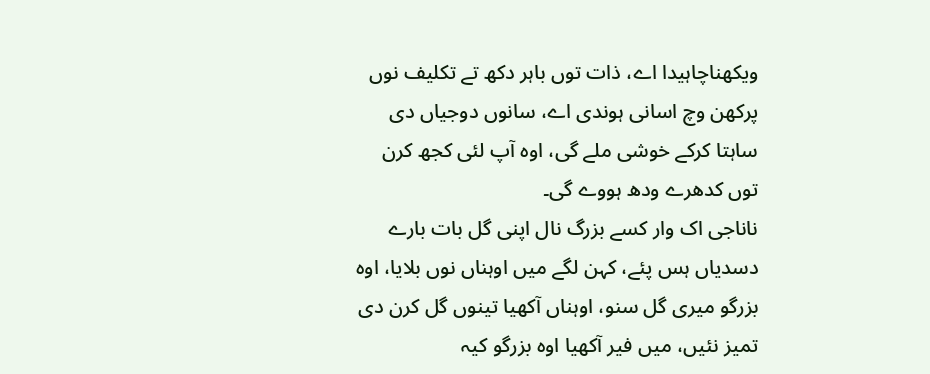ویکھناچاہیدا اے، ذات توں باہر دکھ تے تکلیف نوں پرکھن وچ اسانی ہوندی اے، سانوں دوجیاں دی ساہتا کرکے خوشی ملے گی، اوہ آپ لئی کجھ کرن توں کدھرے ودھ ہووے گی۔
ناناجی اک وار کسے بزرگ نال اپنی گل بات بارے دسدیاں ہس پئے، کہن لگے میں اوہناں نوں بلایا، اوہ بزرگو میری گل سنو، اوہناں آکھیا تینوں گل کرن دی تمیز نئیں، میں فیر آکھیا اوہ بزرگو کیہ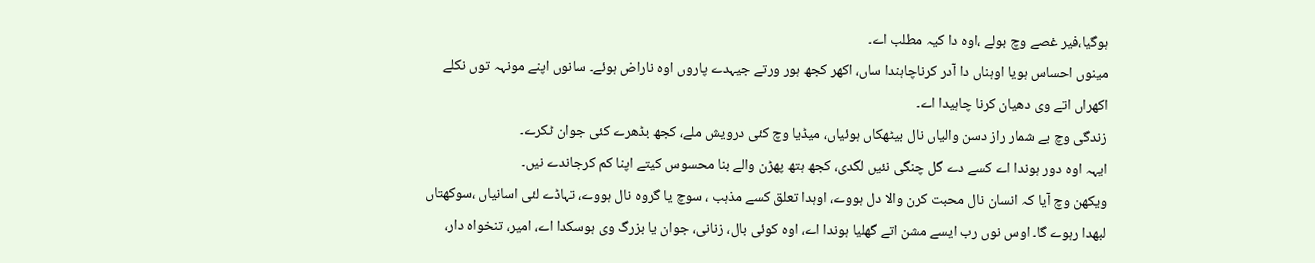ہوگیا،فیر غصے وچ بولے ،اوہ دا کیہ مطلب اے۔
مینوں احساس ہویا اوہناں دا آدر کرناچاہندا ساں، اکھر کجھ ہور ورتے جیہدے پاروں اوہ ناراض ہوئے۔ سانوں اپنے مونہہ توں نکلے اکھراں اتے وی دھیان کرنا چاہیدا اے۔
زندگی وچ بے شمار راز دسن والیاں نال بیٹھکاں ہوئیاں، میڈیا وچ کئی درویش ملے، کجھ بڈھرے کئی جوان ٹکرے۔
ایہہ اوہ دور ہوندا اے کسے دے گل چنگی نئیں لگدی، کجھ ہتھ پھڑن والے بنا محسوس کیتے اپنا کم کرجاندے نیں۔
ویکھن وچ آیا کہ انسان نال محبت کرن والا دل ہووے، اوہدا تعلق کسے مذہب ، سوچ یا گروہ نال ہووے، تہاڈے لئی اسانیاں ،سوکھتاں لبھدا رہوے گا۔ اوس نوں رب ایسے مشن اتے گھلیا ہوندا اے، اوہ کوئی بال، زنانی، جوان یا بزرگ وی ہوسکدا اے، امیر، تنخواہ دار،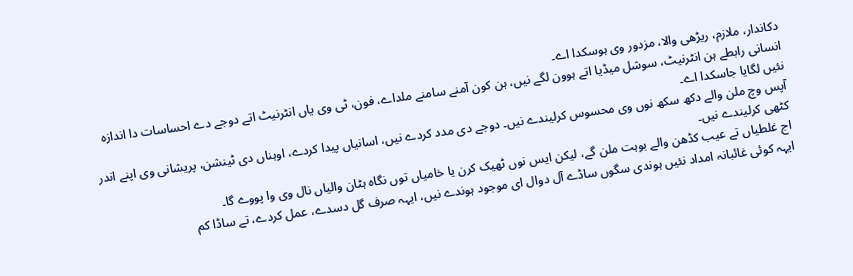دکاندار، ملازم، ریڑھی والا، مزدور وی ہوسکدا اے۔
انسانی رابطے ہن انٹرنیٹ، سوشل میڈیا اتے ہوون لگے نیں، ہن کون آمنے سامنے ملداے، فون، ٹی وی یاں انٹرنیٹ اتے دوجے دے احساسات دا اندازہ نئیں لگایا جاسکدا اے۔
آپس وچ ملن والے دکھ سکھ نوں وی محسوس کرلیندے نیں۔ دوجے دی مدد کردے نیں، اسانیاں پیدا کردے، اوہناں دی ٹینشن، پریشانی وی اپنے اندر کٹھی کرلیندے نیں۔
اج غلطیاں تے عیب کڈھن والے بوہت ملن گے، لیکن ایس نوں ٹھیک کرن یا خامیاں توں نگاہ ہٹان والیاں نال وی وا پووے گا۔
ایہہ کوئی غائبانہ امداد نئیں ہوندی سگوں ساڈے آل دوال ای موجود ہوندے نیں، ایہہ صرف گل دسدے، عمل کردے، تے ساڈا کم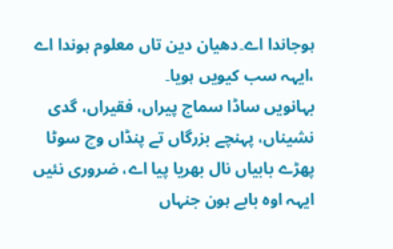ہوجاندا اے۔دھیان دین تاں معلوم ہوندا اے ،ایہہ سب کیویں ہویا۔
بہانویں ساڈا سماج پیراں، فقیراں، گدی نشیناں، پہنچے بزرگاں تے پنڈاں وچ سوٹا پھڑے بابیاں نال بھریا پیا اے، ضروری نئیں ایہہ اوہ بابے ہون جنہاں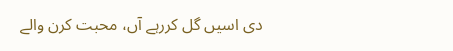دی اسیں گل کررہے آں، محبت کرن والے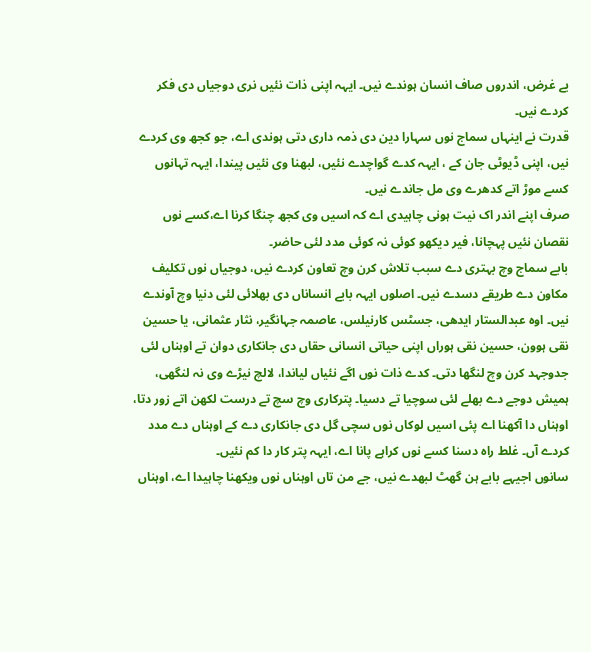بے غرض، اندروں صاف انسان ہوندے نیں۔ ایہہ اپنی ذات نئیں نری دوجیاں دی فکر کردے نیں۔
قدرت نے اینہاں سماج نوں سہارا دین دی ذمہ داری دتی ہوندی اے، جو کجھ وی کردے نیں، اپنی ڈیوٹی جان کے ، ایہہ کدے گواچدے نئیں، لبھنا وی نئیں پیندا، ایہہ تہانوں کسے موڑ اتے کدھرے وی مل جاندے نیں۔
صرف اپنے اندر اک نیت ہونی چاہیدی اے کہ اسیں وی کجھ چنگا کرنا اے،کسے نوں نقصان نئیں پہچانا، فیر دیکھو کوئی نہ کوئی مدد لئی حاضر۔
بابے سماج وچ بہتری دے سبب تلاش کرن وچ تعاون کردے نیں، دوجیاں نوں تکلیف مکاون دے طریقے دسدے نیں۔ اصلوں ایہہ بابے انساناں دی بھلائی لئی دنیا وچ آوندے نیں۔ اوہ عبدالستار ایدھی، جسٹس کارنیلس، عاصمہ جہانگیر، نثار عثمانی، یا حسین نقی ہوون، حسین نقی ہوراں اپنی حیاتی انسانی حقاں دی جانکاری دوان تے اوہناں لئی جدوجہد کرن وچ لنگھا دتی۔ کدے ذات نوں اگے نئیاں لیاندا، لالچ نیڑے وی نہ لنگھی، ہمیش دوجے دے بھلے لئی سوچیا تے دسیا۔ پترکاری وچ سچ تے درست لکھن اتے زور دتا، اوہناں دا آکھنا اے پئی اسیں لوکاں نوں سچی گل دی جانکاری دے کے اوہناں دے مدد کردے آں۔ غلط راہ دسنا کسے نوں کراہے پانا اے، ایہہ پتر کار دا کم نئیں۔
سانوں اجیہے بابے ہن گھٹ لبھدے نیں، جے من تاں اوہناں نوں ویکھنا چاہیدا اے، اوہناں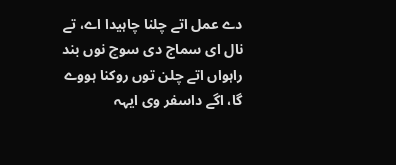دے عمل اتے چلنا چاہیدا اے، تے نال ای سماج دی سوچ نوں بند راہواں اتے چلن توں روکنا ہووے گا، اگے داسفر وی ایہہ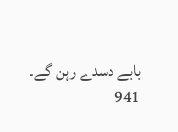بابے دسدے رہن گے۔
941